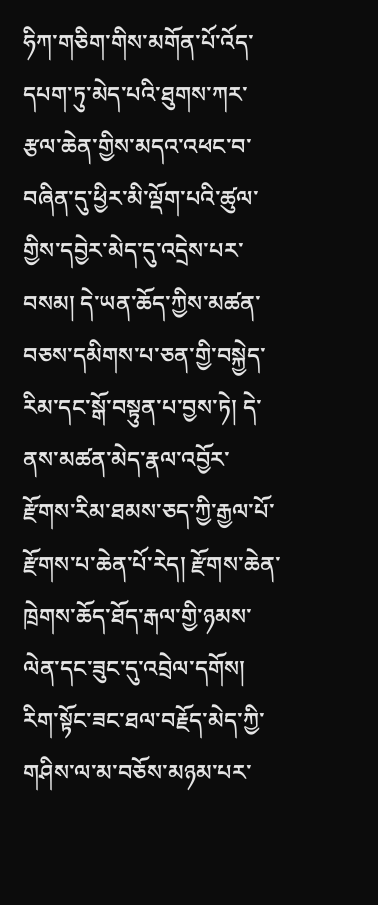ཧིཀ་གཅིག་གིས་མགོན་པོ་འོད་དཔག་ཏུ་མེད་པའི་ཐུགས་ཀར་རྩལ་ཆེན་གྱིས་མདའ་འཕང་བ་བཞིན་དུ་ཕྱིར་མི་ལྡོག་པའི་ཚུལ་གྱིས་དབྱེར་མེད་དུ་འདྲེས་པར་བསམ། དེ་ཡན་ཆོད་ཀྱིས་མཚན་བཅས་དམིགས་པ་ཅན་གྱི་བསྐྱེད་རིམ་དང་སྒོ་བསྟུན་པ་བྱས་ཏེ། དེ་ནས་མཚན་མེད་རྣལ་འབྱོར་རྫོགས་རིམ་ཐམས་ཅད་ཀྱི་རྒྱལ་པོ་རྫོགས་པ་ཆེན་པོ་རེད། རྫོགས་ཆེན་ཁྲེགས་ཆོད་ཐོད་རྒལ་གྱི་ཉམས་ལེན་དང་ཟུང་དུ་འབྲེལ་དགོས། རིག་སྟོང་ཟང་ཐལ་བརྗོད་མེད་ཀྱི་གཤིས་ལ་མ་བཅོས་མཉམ་པར་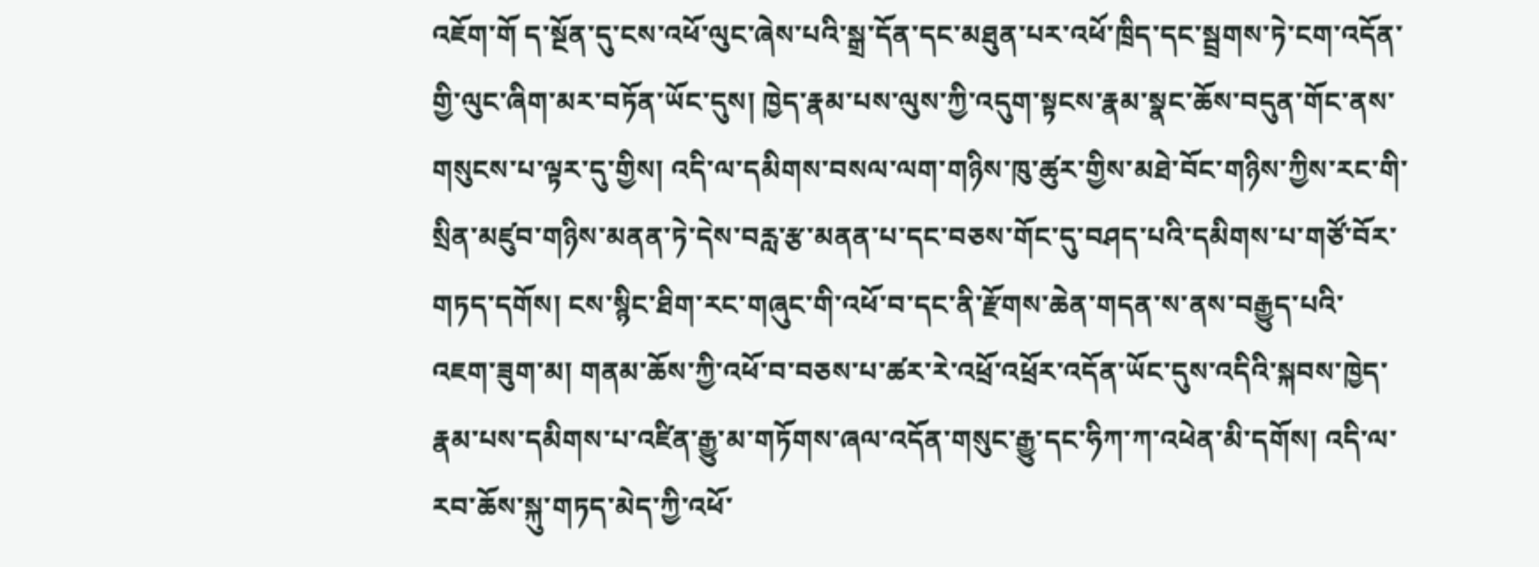འཇོག་གོ ད་སྔོན་དུ་ངས་འཕོ་ལུང་ཞེས་པའི་སྒྲ་དོན་དང་མཐུན་པར་འཕོ་ཁྲིད་དང་སྦྲགས་ཏེ་ངག་འདོན་གྱི་ལུང་ཞིག་མར་བཏོན་ཡོང་དུས། ཁྱེད་རྣམ་པས་ལུས་ཀྱི་འདུག་སྟངས་རྣམ་སྣང་ཆོས་བདུན་གོང་ནས་གསུངས་པ་ལྟར་དུ་གྱིས། འདི་ལ་དམིགས་བསལ་ལག་གཉིས་ཁུ་ཚུར་གྱིས་མཐེ་བོང་གཉིས་ཀྱིས་རང་གི་སྲིན་མཛུབ་གཉིས་མནན་ཏེ་དེས་བརླ་རྩ་མནན་པ་དང་བཅས་གོང་དུ་བཤད་པའི་དམིགས་པ་གཙོ་བོར་གཏད་དགོས། ངས་སྙིང་ཐིག་རང་གཞུང་གི་འཕོ་བ་དང་ནི་རྫོགས་ཆེན་གདན་ས་ནས་བརྒྱུད་པའི་འཇག་ཟུག་མ། གནམ་ཆོས་ཀྱི་འཕོ་བ་བཅས་པ་ཚར་རེ་འཕྲོ་འཕྲོར་འདོན་ཡོང་དུས་འདིའི་སྐབས་ཁྱེད་རྣམ་པས་དམིགས་པ་འཛིན་རྒྱུ་མ་གཏོགས་ཞལ་འདོན་གསུང་རྒྱུ་དང་ཧིཀ་ཀ་འཕེན་མི་དགོས། འདི་ལ་རབ་ཆོས་སྐུ་གཏད་མེད་ཀྱི་འཕོ་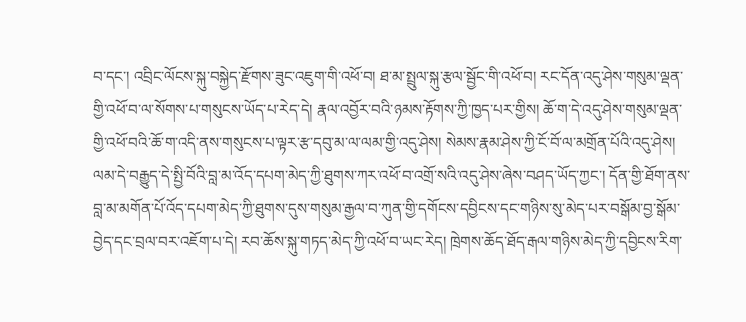བ་དང་། འབྲིང་ལོངས་སྐུ་བསྐྱེད་རྫོགས་ཟུང་འཇུག་གི་འཕོ་བ། ཐ་མ་སྤྲུལ་སྐུ་རྩལ་སྦྱོང་གི་འཕོ་བ། རང་དོན་འདུ་ཤེས་གསུམ་ལྡན་གྱི་འཕོ་བ་ལ་སོགས་པ་གསུངས་ཡོད་པ་རེད་དེ། རྣལ་འབྱོར་བའི་ཉམས་རྟོགས་ཀྱི་ཁྱད་པར་གྱིས། ཆོ་ག་དེ་འདུ་ཤེས་གསུམ་ལྡན་གྱི་འཕོ་བའི་ཆོ་ག་འདི་ནས་གསུངས་པ་ལྟར་རྩ་དབུ་མ་ལ་ལམ་གྱི་འདུ་ཤེས། སེམས་རྣམ་ཤེས་ཀྱི་ངོ་བོ་ལ་མགྲོན་པོའི་འདུ་ཤེས། ལམ་དེ་བརྒྱུད་དེ་སྤྱི་བོའི་བླ་མ་འོད་དཔག་མེད་ཀྱི་ཐུགས་ཀར་འཕོ་བ་འགྲོ་སའི་འདུ་ཤེས་ཞེས་བཤད་ཡོད་ཀྱང་། དོན་གྱི་ཐོག་ནས་བླ་མ་མགོན་པོ་འོད་དཔག་མེད་ཀྱི་ཐུགས་དུས་གསུམ་རྒྱལ་བ་ཀུན་གྱི་དགོངས་དབྱིངས་དང་གཉིས་སུ་མེད་པར་བསྒོམ་བྱ་སྒོམ་བྱེད་དང་བྲལ་བར་འཇོག་པ་དེ། རབ་ཆོས་སྐུ་གཏད་མེད་ཀྱི་འཕོ་བ་ཡང་རེད། ཁྲེགས་ཆོད་ཐོད་རྒལ་གཉིས་མེད་ཀྱི་དབྱིངས་རིག་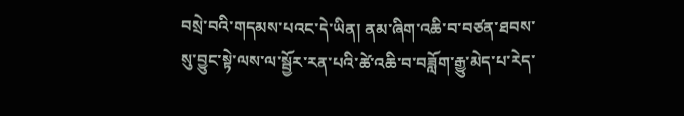བསྲེ་བའི་གདམས་པའང་དེ་ཡིན། ནམ་ཞིག་འཆི་བ་བཙན་ཐབས་སུ་བྱུང་སྟེ་ལས་ལ་སྦྱོར་རན་པའི་ཚེ་འཆི་བ་བཟློག་རྒྱུ་མེད་པ་རེད་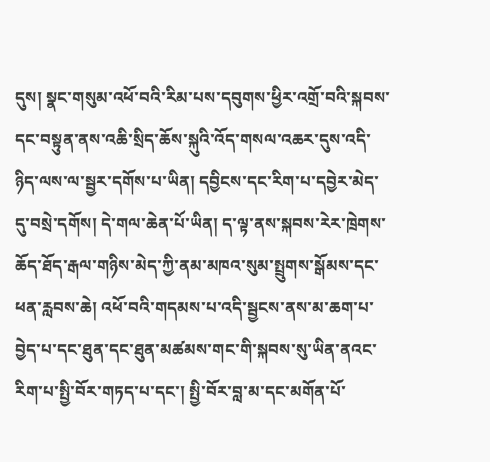དུས། སྣང་གསུམ་འཕོ་བའི་རིམ་པས་དབུགས་ཕྱིར་འགྲོ་བའི་སྐབས་དང་བསྟུན་ནས་འཆི་སྲིད་ཆོས་སྐུའི་འོད་གསལ་འཆར་དུས་འདི་ཉིད་ལས་ལ་སྦྱར་དགོས་པ་ཡིན། དབྱིངས་དང་རིག་པ་དབྱེར་མེད་དུ་བསྲེ་དགོས། དེ་གལ་ཆེན་པོ་ཡིན། ད་ལྟ་ནས་སྐབས་རེར་ཁྲེགས་ཆོད་ཐོད་རྒལ་གཉིས་མེད་ཀྱི་ནམ་མཁའ་སུམ་སྤྲུགས་སྒོམས་དང་ཕན་རླབས་ཆེ། འཕོ་བའི་གདམས་པ་འདི་སྦྱངས་ནས་མ་ཆག་པ་བྱེད་པ་དང་ཐུན་དང་ཐུན་མཚམས་གང་གི་སྐབས་སུ་ཡིན་ནའང་རིག་པ་སྤྱི་བོར་གཏད་པ་དང་། སྤྱི་བོར་བླ་མ་དང་མགོན་པོ་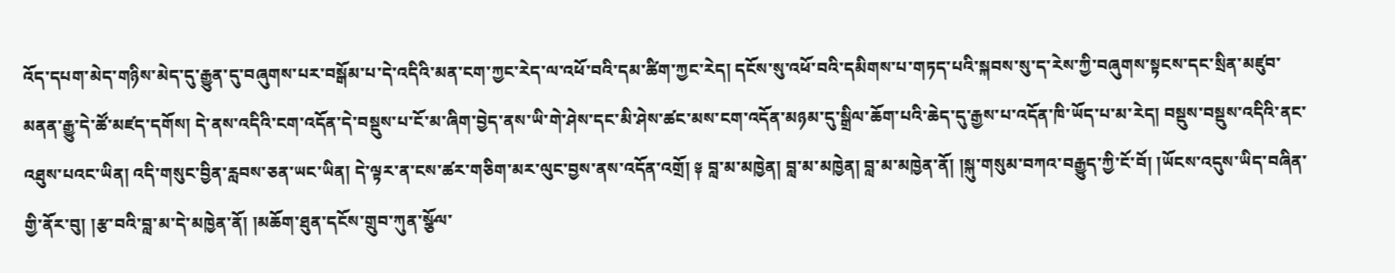འོད་དཔག་མེད་གཉིས་མེད་དུ་རྒྱུན་དུ་བཞུགས་པར་བསྒོམ་པ་དེ་འདིའི་མན་ངག་ཀྱང་རེད་ལ་འཕོ་བའི་དམ་ཚིག་ཀྱང་རེད། དངོས་སུ་འཕོ་བའི་དམིགས་པ་གཏད་པའི་སྐབས་སུ་ད་རེས་ཀྱི་བཞུགས་སྟངས་དང་སྲིན་མཛུབ་མནན་རྒྱུ་དེ་ཚོ་མཛད་དགོས། དེ་ནས་འདིའི་ངག་འདོན་དེ་བསྡུས་པ་ངོ་མ་ཞིག་བྱེད་ནས་ཡི་གེ་ཤེས་དང་མི་ཤེས་ཚང་མས་ངག་འདོན་མཉམ་དུ་སྒྲིལ་ཆོག་པའི་ཆེད་དུ་རྒྱས་པ་འདོན་ཁི་ཡོད་པ་མ་རེད། བསྡུས་བསྡུས་འདིའི་ནང་འཐུས་པའང་ཡིན། འདི་གསུང་བྱིན་རླབས་ཅན་ཡང་ཡིན། དེ་ལྟར་ན་ངས་ཚར་གཅིག་མར་ལུང་བྱས་ནས་འདོན་འགྲོ། ༈ བླ་མ་མཁྱེན། བླ་མ་མཁྱེན། བླ་མ་མཁྱེན་ནོ། །སྐུ་གསུམ་བཀའ་བརྒྱུད་ཀྱི་ངོ་བོ། །ཡོངས་འདུས་ཡིད་བཞིན་གྱི་ནོར་བུ། །རྩ་བའི་བླ་མ་དེ་མཁྱེན་ནོ། །མཆོག་ཐུན་དངོས་གྲུབ་ཀུན་སྩོལ་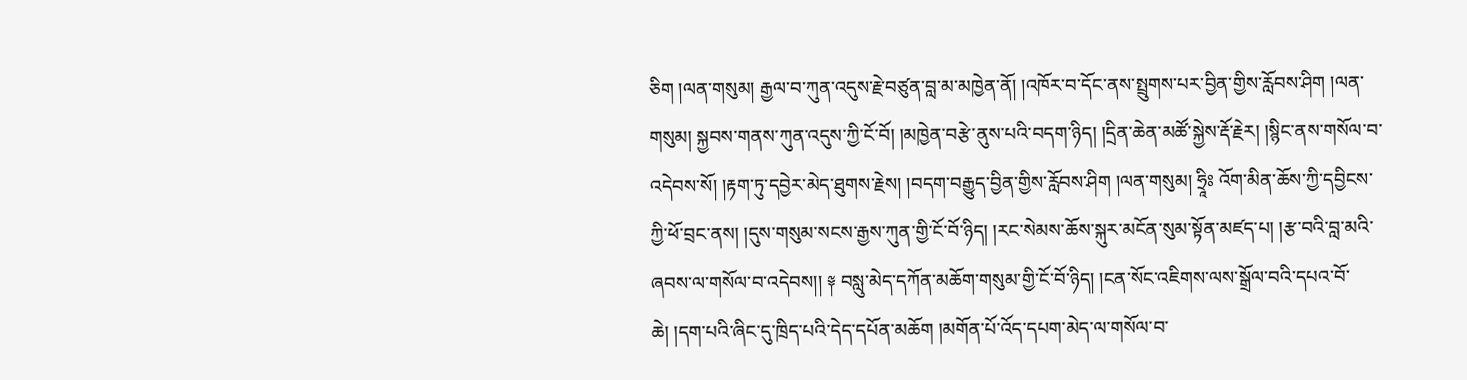ཅིག །ལན་གསུམ། རྒྱལ་བ་ཀུན་འདུས་རྗེ་བཙུན་བླ་མ་མཁྱེན་ནོ། །འཁོར་བ་དོང་ནས་སྤྲུགས་པར་བྱིན་གྱིས་རློབས་ཤིག །ལན་གསུམ། སྐྱབས་གནས་ཀུན་འདུས་ཀྱི་ངོ་བོ། །མཁྱེན་བརྩེ་ནུས་པའི་བདག་ཉིད། །དྲིན་ཆེན་མཚོ་སྐྱེས་རྡོ་རྗེར། །སྙིང་ནས་གསོལ་བ་འདེབས་སོ། །རྟག་ཏུ་དབྱེར་མེད་ཐུགས་རྗེས། །བདག་བརྒྱུད་བྱིན་གྱིས་རློབས་ཤིག །ལན་གསུམ། ཧྲཱིཿ འོག་མིན་ཆོས་ཀྱི་དབྱིངས་ཀྱི་ཕོ་བྲང་ནས། །དུས་གསུམ་སངས་རྒྱས་ཀུན་གྱི་ངོ་བོ་ཉིད། །རང་སེམས་ཆོས་སྐུར་མངོན་སུམ་སྟོན་མཛད་པ། །རྩ་བའི་བླ་མའི་ཞབས་ལ་གསོལ་བ་འདེབས།། ༈ བསླུ་མེད་དཀོན་མཆོག་གསུམ་གྱི་ངོ་བོ་ཉིད། །ངན་སོང་འཇིགས་ལས་སྒྲོལ་བའི་དཔའ་བོ་ཆེ། །དག་པའི་ཞིང་དུ་ཁྲིད་པའི་དེད་དཔོན་མཆོག །མགོན་པོ་འོད་དཔག་མེད་ལ་གསོལ་བ་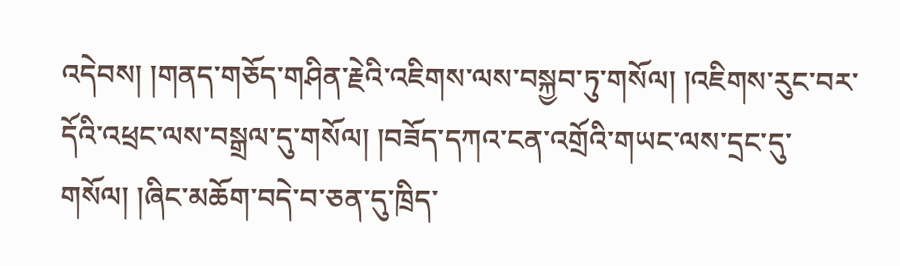འདེབས། །གནད་གཅོད་གཤིན་རྗེའི་འཇིགས་ལས་བསྐྱབ་ཏུ་གསོལ། །འཇིགས་རུང་བར་དོའི་འཕྲང་ལས་བསྒྲལ་དུ་གསོལ། །བཟོད་དཀའ་ངན་འགྲོའི་གཡང་ལས་དྲང་དུ་གསོལ། །ཞིང་མཆོག་བདེ་བ་ཅན་དུ་ཁྲིད་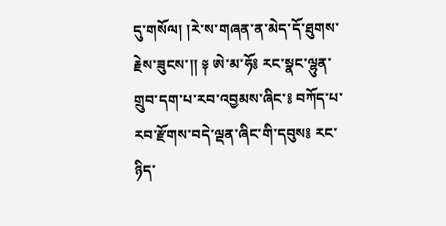དུ་གསོལ། །རེ་ས་གཞན་ན་མེད་དོ་ཐུགས་རྗེས་ཟུངས་།། ༈ ཨེ་མ་ཧོ༔ རང་སྣང་ལྷུན་གྲུབ་དག་པ་རབ་འབྱམས་ཞིང་༔ བཀོད་པ་རབ་རྫོགས་བདེ་ལྡན་ཞིང་གི་དབུས༔ རང་ཉིད་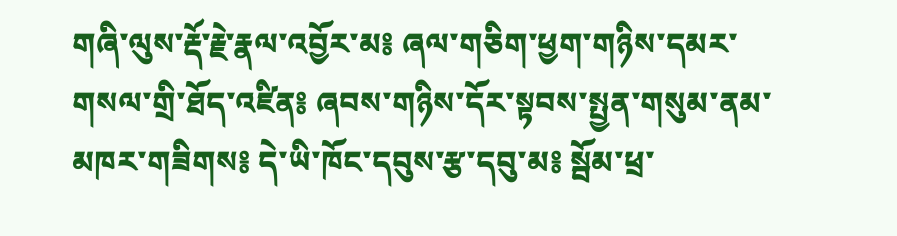གཞི་ལུས་རྡོ་རྗེ་རྣལ་འབྱོར་མ༔ ཞལ་གཅིག་ཕྱག་གཉིས་དམར་གསལ་གྲི་ཐོད་འཛིན༔ ཞབས་གཉིས་དོར་སྟབས་སྤྱན་གསུམ་ནམ་མཁར་གཟིགས༔ དེ་ཡི་ཁོང་དབུས་རྩ་དབུ་མ༔ སྦོམ་ཕྲ་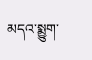མདའ་སྨྱུག་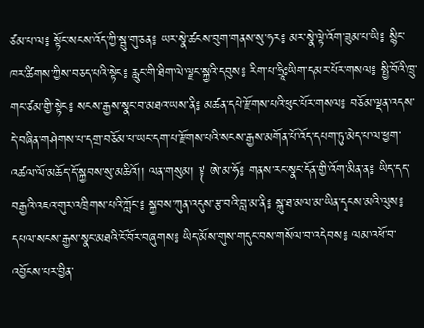ཙམ་པ་ལ༔ སྟོང་སངས་འོད་ཀྱི་སྦུ་གུ་ཅན༔ ཡར་སྣེ་ཚངས་བུག་གནས་སུ་ཧར༔ མར་སྣེ་ལྟེ་འོག་ཟུམ་པ་ཡི༔ སྙིང་ཁར་ཚིགས་ཀྱིས་བཅད་པའི་སྟེང༔ རླུང་གི་ཐིག་ལེ་ལྗང་སྐྱའི་དབུས༔ རིག་པ་ཧྲཱིཿཡིག་དམར་པོར་གསལ༔ སྤྱི་བོའི་ཁྲུ་གང་ཙམ་གྱི་སྟེང༔ སངས་རྒྱས་སྣང་བ་མཐའ་ཡས་ནི༔ མཚན་དཔེ་རྫོགས་པའི་ཕུང་པོར་གསལ༔ བཅོམ་ལྡན་འདས་དེ་བཞིན་གཤེགས་པ་དགྲ་བཅོམ་པ་ཡང་དག་པ་རྫོགས་པའི་སངས་རྒྱས་མགོན་པོ་འོད་དཔག་ཏུ་མེད་པ་ལ་ཕྱག་འཚལ་ལོ་མཆོད་དོ་སྐྱབས་སུ་མཆིའོ།། ལན་གསུམ། ༈ ཨེ་མ་ཧོ༔ གནས་རང་སྣང་དོན་གྱི་འོག་མིན་ན༔ ཡིད་དད་བརྒྱའི་འཇའ་གུར་འཁྲིགས་པའི་ཀློང་༔ སྐྱབས་ཀུན་འདུས་རྩ་བའི་བླ་མ་ནི༔ སྐུ་ཐ་མལ་མ་ཡིན་དྭངས་མའི་ལུས༔ དཔལ་སངས་རྒྱས་སྣང་མཐའི་ངོ་བོར་བཞུགས༔ ཡིད་མོས་གུས་གདུང་བས་གསོལ་བ་འདེབས༔ ལམ་འཕོ་བ་འབྱོངས་པར་བྱིན་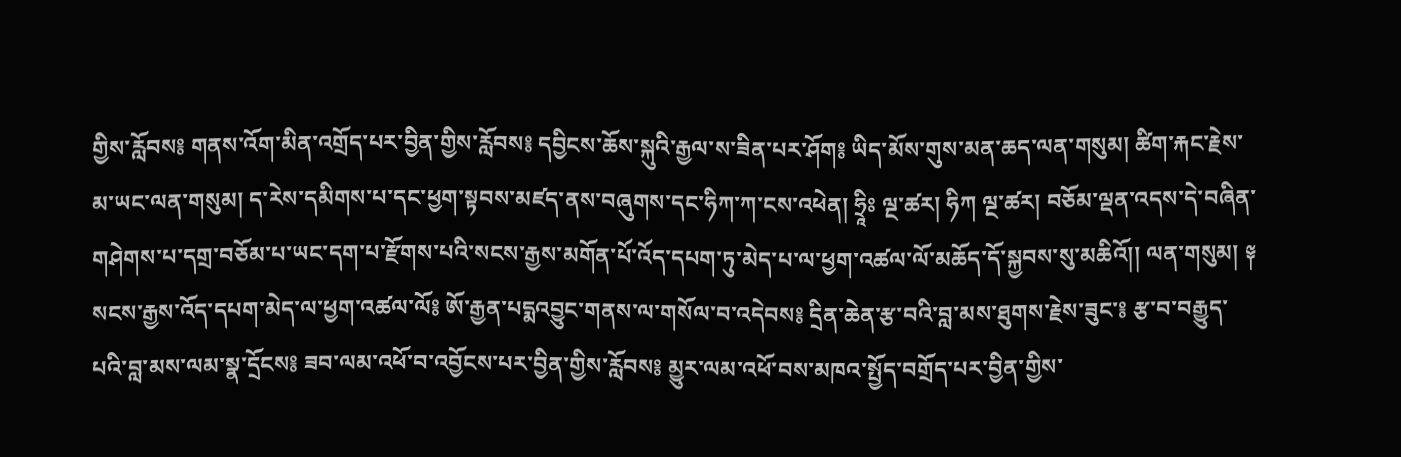གྱིས་རློབས༔ གནས་འོག་མིན་འགྲོད་པར་བྱིན་གྱིས་རློབས༔ དབྱིངས་ཆོས་སྐུའི་རྒྱལ་ས་ཟིན་པར་ཤོག༔ ཡིད་མོས་གུས་མན་ཆད་ལན་གསུམ། ཚིག་རྐང་རྗེས་མ་ཡང་ལན་གསུམ། ད་རེས་དམིགས་པ་དང་ཕྱག་སྟབས་མཛད་ནས་བཞུགས་དང་ཧིཀ་ཀ་ངས་འཕེན། ཧྲཱིཿ ལྔ་ཚར། ཧིཀ ལྔ་ཚར། བཅོམ་ལྡན་འདས་དེ་བཞིན་གཤེགས་པ་དགྲ་བཅོམ་པ་ཡང་དག་པ་རྫོགས་པའི་སངས་རྒྱས་མགོན་པོ་འོད་དཔག་ཏུ་མེད་པ་ལ་ཕྱག་འཚལ་ལོ་མཆོད་དོ་སྐྱབས་སུ་མཆིའོ།། ལན་གསུམ། ༈ སངས་རྒྱས་འོད་དཔག་མེད་ལ་ཕྱག་འཚལ་ལོ༔ ཨོ་རྒྱན་པདྨའབྱུང་གནས་ལ་གསོལ་བ་འདེབས༔ དྲིན་ཆེན་རྩ་བའི་བླ་མས་ཐུགས་རྗེས་ཟུང་༔ རྩ་བ་བརྒྱུད་པའི་བླ་མས་ལམ་སྣ་དྲོངས༔ ཟབ་ལམ་འཕོ་བ་འབྱོངས་པར་བྱིན་གྱིས་རློབས༔ མྱུར་ལམ་འཕོ་བས་མཁའ་སྤྱོད་བགྲོད་པར་བྱིན་གྱིས་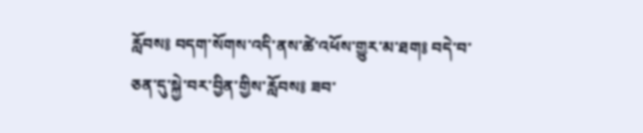རློབས༔ བདག་སོགས་འདི་ནས་ཚེ་འཕོས་གྱུར་མ་ཐག༔ བདེ་བ་ཅན་དུ་སྐྱེ་བར་བྱིན་གྱིས་རློབས༔ ཟབ་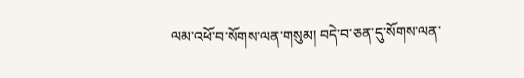ལམ་འཕོ་བ་སོགས་ལན་གསུམ། བདེ་བ་ཅན་དུ་སོགས་ལན་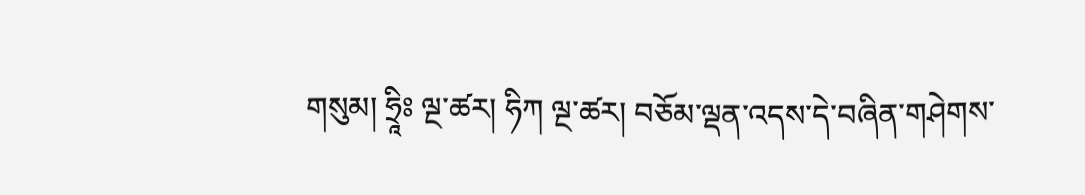གསུམ། ཧྲཱིཿ ལྔ་ཚར། ཧིཀ ལྔ་ཚར། བཅོམ་ལྡན་འདས་དེ་བཞིན་གཤེགས་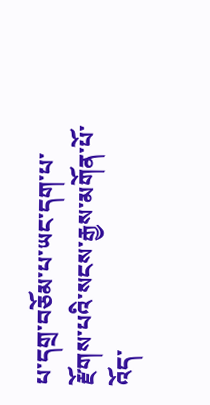པ་དགྲ་བཅོམ་པ་ཡང་དག་པ་རྫོགས་པའི་སངས་རྒྱས་མགོན་པོ་འོད་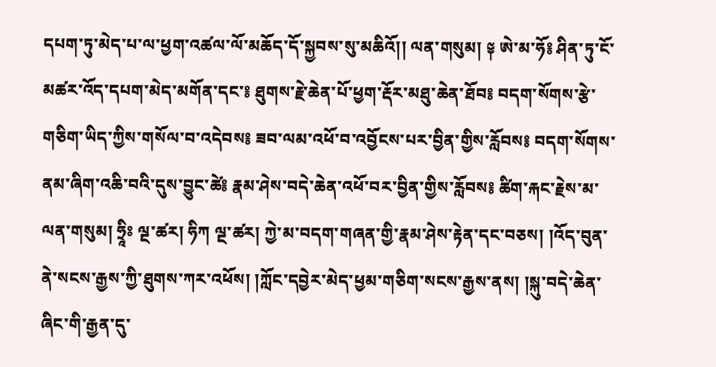དཔག་ཏུ་མེད་པ་ལ་ཕྱག་འཚལ་ལོ་མཆོད་དོ་སྐྱབས་སུ་མཆིའོ།། ལན་གསུམ། ༈ ཨེ་མ་ཧོ༔ ཤིན་ཏུ་ངོ་མཚར་འོད་དཔག་མེད་མགོན་དང་༔ ཐུགས་རྗེ་ཆེན་པོ་ཕྱག་རྡོར་མཐུ་ཆེན་ཐོབ༔ བདག་སོགས་རྩེ་གཅིག་ཡིད་ཀྱིས་གསོལ་བ་འདེབས༔ ཟབ་ལམ་འཕོ་བ་འབྱོངས་པར་བྱིན་གྱིས་རློབས༔ བདག་སོགས་ནམ་ཞིག་འཆི་བའི་དུས་བྱུང་ཚེ༔ རྣམ་ཤེས་བདེ་ཆེན་འཕོ་བར་བྱིན་གྱིས་རློབས༔ ཚིག་རྐང་རྗེས་མ་ལན་གསུམ། ཧྲཱིཿ ལྔ་ཚར། ཧིཀ ལྔ་ཚར། ཀྱེ་མ་བདག་གཞན་གྱི་རྣམ་ཤེས་རྟེན་དང་བཅས། །འོད་བུན་ནེ་སངས་རྒྱས་ཀྱི་ཐུགས་ཀར་འཕོས། །ཀློང་དབྱེར་མེད་ཕྱམ་གཅིག་སངས་རྒྱས་ནས། །སྐུ་བདེ་ཆེན་ཞིང་གི་རྒྱན་དུ་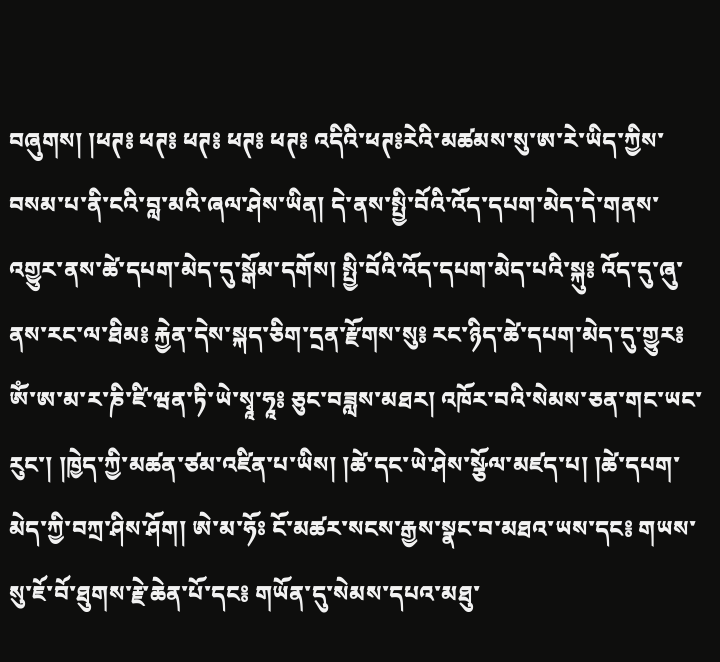བཞུགས། །ཕཊ༔ ཕཊ༔ ཕཊ༔ ཕཊ༔ ཕཊ༔ འདིའི་ཕཊ༔རེའི་མཚམས་སུ་ཨ་རེ་ཡིད་ཀྱིས་བསམ་པ་ནི་ངའི་བླ་མའི་ཞལ་ཤེས་ཡིན། དེ་ནས་སྤྱི་བོའི་འོད་དཔག་མེད་དེ་གནས་འགྱུར་ནས་ཚེ་དཔག་མེད་དུ་སྒོམ་དགོས། སྤྱི་བོའི་འོད་དཔག་མེད་པའི་སྐུ༔ འོད་དུ་ཞུ་ནས་རང་ལ་ཐིམ༔ རྐྱེན་དེས་སྐད་ཅིག་དྲན་རྫོགས་སུ༔ རང་ཉིད་ཚེ་དཔག་མེད་དུ་གྱུར༔ ཨོཾ་ཨ་མ་ར་ཎི་ཛི་ཝན་ཏི་ཡེ་སྭཱ་ཧཱ༔ ཅུང་བཟླས་མཐར། འཁོར་བའི་སེམས་ཅན་གང་ཡང་རུང་། །ཁྱེད་ཀྱི་མཚན་ཙམ་འཛིན་པ་ཡིས། །ཚེ་དང་ཡེ་ཤེས་སྩོལ་མཛད་པ། །ཚེ་དཔག་མེད་ཀྱི་བཀྲ་ཤིས་ཤོག། ཨེ་མ་ཧོཿ ངོ་མཚར་སངས་རྒྱས་སྣང་བ་མཐའ་ཡས་དང༔ གཡས་སུ་ཇོ་བོ་ཐུགས་རྗེ་ཆེན་པོ་དང༔ གཡོན་དུ་སེམས་དཔའ་མཐུ་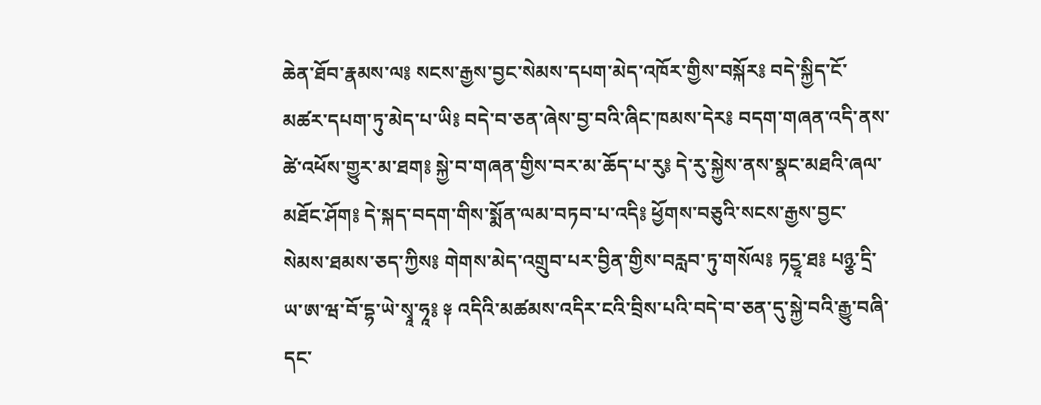ཆེན་ཐོབ་རྣམས་ལ༔ སངས་རྒྱས་བྱང་སེམས་དཔག་མེད་འཁོར་གྱིས་བསྐོར༔ བདེ་སྐྱིད་ངོ་མཚར་དཔག་ཏུ་མེད་པ་ཡི༔ བདེ་བ་ཅན་ཞེས་བྱ་བའི་ཞིང་ཁམས་དེར༔ བདག་གཞན་འདི་ནས་ཚེ་འཕོས་གྱུར་མ་ཐག༔ སྐྱེ་བ་གཞན་གྱིས་བར་མ་ཆོད་པ་རུ༔ དེ་རུ་སྐྱེས་ནས་སྣང་མཐའི་ཞལ་མཐོང་ཤོག༔ དེ་སྐད་བདག་གིས་སྨོན་ལམ་བཏབ་པ་འདི༔ ཕྱོགས་བཅུའི་སངས་རྒྱས་བྱང་སེམས་ཐམས་ཅད་ཀྱིས༔ གེགས་མེད་འགྲུབ་པར་བྱིན་གྱིས་བརླབ་ཏུ་གསོལ༔ ཏདྱཱ་ཐ༔ པཉྩ་དྲི་ཡ་ཨ་ཝ་བོ་དྷ་ཡེ་སྭཱ་ཧཱ༔ ༈ འདིའི་མཚམས་འདིར་ངའི་བྲིས་པའི་བདེ་བ་ཅན་དུ་སྐྱེ་བའི་རྒྱུ་བཞི་དང་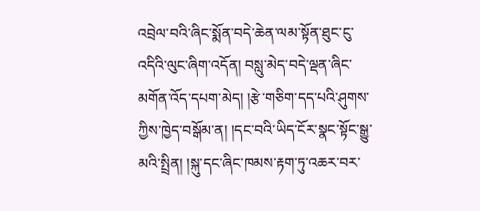འབྲེལ་བའི་ཞིང་སྨོན་བདེ་ཆེན་ལམ་སྟོན་ཐུང་ངུ་འདིའི་ལུང་ཞིག་འདོན། བསླུ་མེད་བདེ་ལྡན་ཞིང་མགོན་འོད་དཔག་མེད། །རྩེ་གཅིག་དད་པའི་ཤུགས་ཀྱིས་ཁྱེད་བསྒོམ་ན། །དང་བའི་ཡིད་ངོར་སྣང་སྟོང་སྒྱུ་མའི་སྤྲིན། །སྐུ་དང་ཞིང་ཁམས་རྟག་ཏུ་འཆར་བར་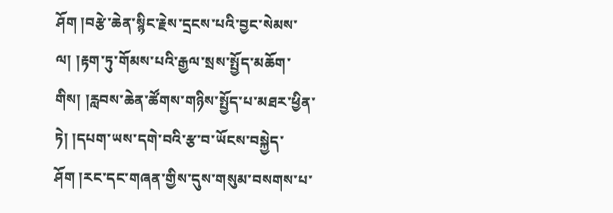ཤོག །བརྩེ་ཆེན་སྙིང་རྗེས་དྲངས་པའི་བྱང་སེམས་ལ། །རྟག་ཏུ་གོམས་པའི་རྒྱལ་སྲས་སྤྱོད་མཆོག་གིས། །རླབས་ཆེན་ཚོགས་གཉིས་སྤྱོད་པ་མཐར་ཕྱིན་ཏེ། །དཔག་ཡས་དགེ་བའི་རྩ་བ་ཡོངས་བསྐྱེད་ཤོག །རང་དང་གཞན་གྱིས་དུས་གསུམ་བསགས་པ་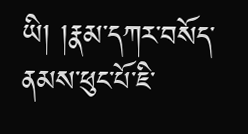ཡི། །རྣམ་དཀར་བསོད་ནམས་ཕུང་པོ་ཇི་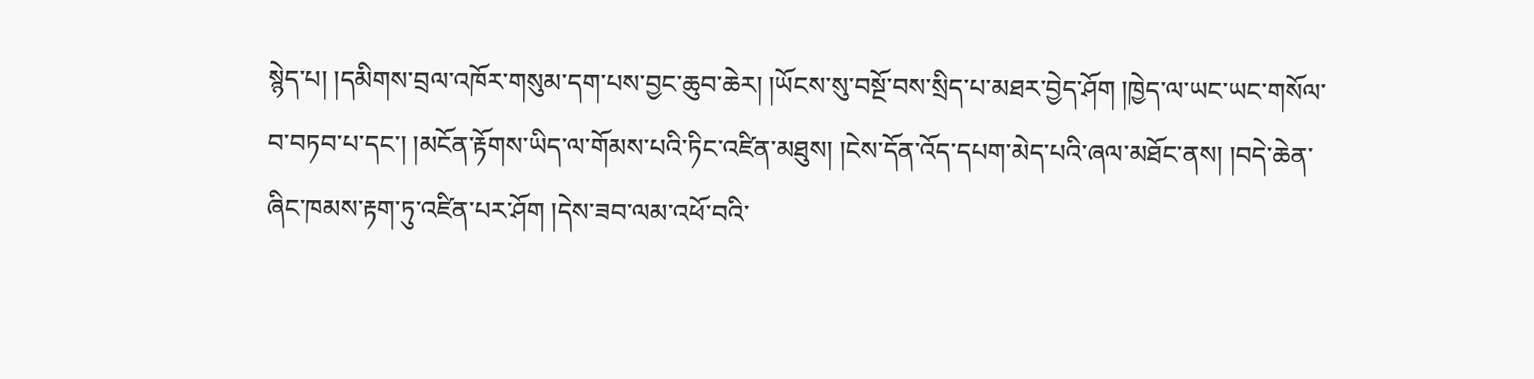སྙེད་པ། །དམིགས་བྲལ་འཁོར་གསུམ་དག་པས་བྱང་ཆུབ་ཆེར། །ཡོངས་སུ་བསྔོ་བས་སྲིད་པ་མཐར་བྱེད་ཤོག །ཁྱེད་ལ་ཡང་ཡང་གསོལ་བ་བཏབ་པ་དང་། །མངོན་རྟོགས་ཡིད་ལ་གོམས་པའི་ཏིང་འཛིན་མཐུས། །ངེས་དོན་འོད་དཔག་མེད་པའི་ཞལ་མཐོང་ནས། །བདེ་ཆེན་ཞིང་ཁམས་རྟག་ཏུ་འཛིན་པར་ཤོག །དེས་ཟབ་ལམ་འཕོ་བའི་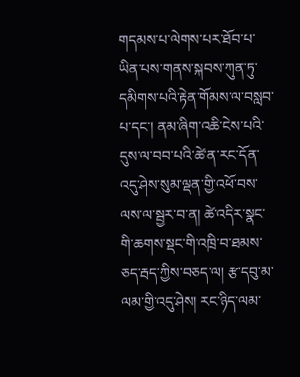གདམས་པ་ལེགས་པར་ཐོབ་པ་ཡིན་པས་གནས་སྐབས་ཀུན་ཏུ་དམིགས་པའི་རྟེན་གོམས་ལ་བསླབ་པ་དང་། ནམ་ཞིག་འཆི་ངེས་པའི་དུས་ལ་བབ་པའི་ཚེ་ན་རང་དོན་འདུ་ཤེས་སུམ་ལྡན་གྱི་འཕོ་བས་ལས་ལ་སྦྱར་བ་ན། ཚེ་འདིར་སྣང་གི་ཆགས་སྡང་གི་འཁྲི་བ་ཐམས་ཅད་རྦད་ཀྱིས་བཅད་ལ། རྩ་དབུ་མ་ལམ་གྱི་འདུ་ཤེས། རང་ཉིད་ལམ་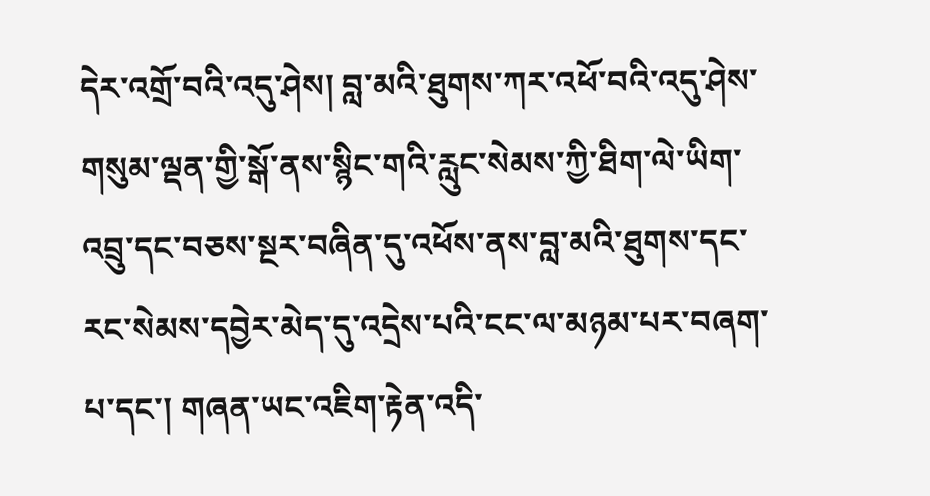དེར་འགྲོ་བའི་འདུ་ཤེས། བླ་མའི་ཐུགས་ཀར་འཕོ་བའི་འདུ་ཤེས་གསུམ་ལྡན་གྱི་སྒོ་ནས་སྙིང་གའི་རླུང་སེམས་ཀྱི་ཐིག་ལེ་ཡིག་འབྲུ་དང་བཅས་སྔར་བཞིན་དུ་འཕོས་ནས་བླ་མའི་ཐུགས་དང་རང་སེམས་དབྱེར་མེད་དུ་འདྲེས་པའི་ངང་ལ་མཉམ་པར་བཞག་པ་དང་། གཞན་ཡང་འཇིག་རྟེན་འདི་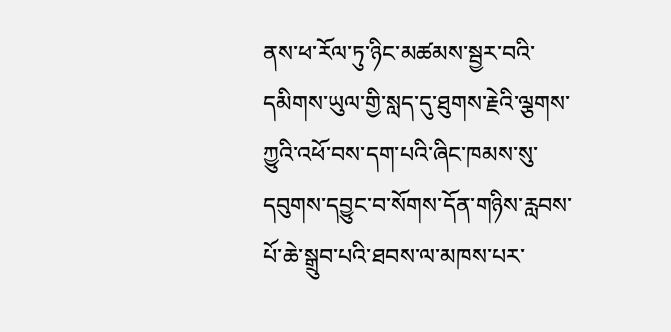ནས་ཕ་རོལ་ཏུ་ཉིང་མཚམས་སྦྱར་བའི་དམིགས་ཡུལ་གྱི་སླད་དུ་ཐུགས་རྗེའི་ལྕགས་ཀྱུའི་འཕོ་བས་དག་པའི་ཞིང་ཁམས་སུ་དབུགས་དབྱུང་བ་སོགས་དོན་གཉིས་རླབས་པོ་ཆེ་སྒྲུབ་པའི་ཐབས་ལ་མཁས་པར་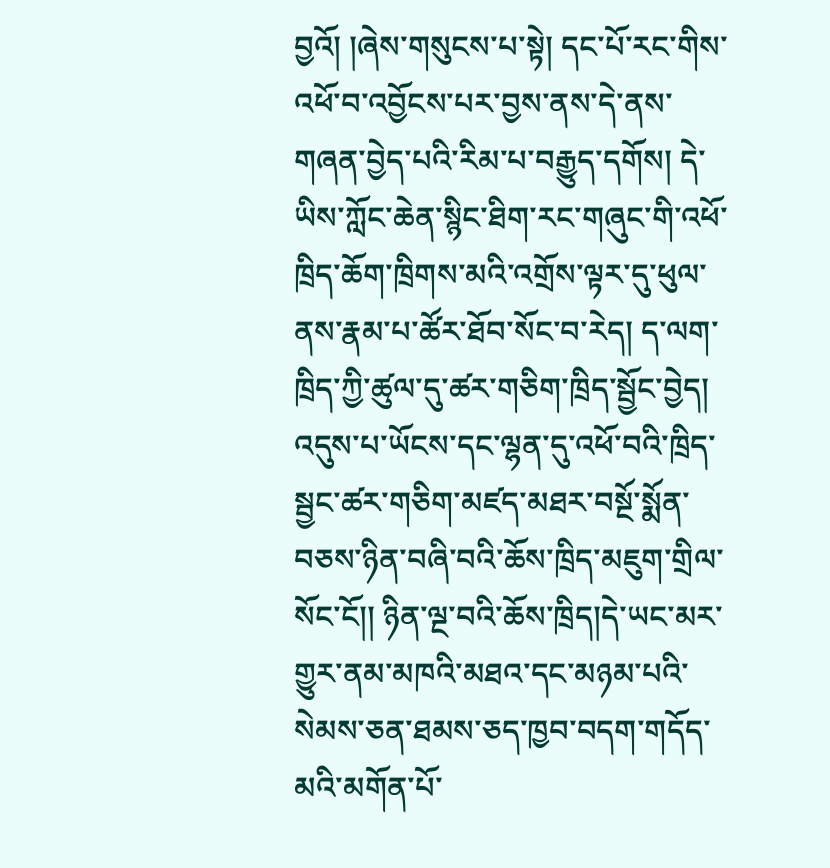བྱའོ། །ཞེས་གསུངས་པ་སྟེ། དང་པོ་རང་གིས་འཕོ་བ་འབྱོངས་པར་བྱས་ནས་དེ་ནས་གཞན་བྱེད་པའི་རིམ་པ་བརྒྱུད་དགོས། དེ་ཡིས་ཀློང་ཆེན་སྙིང་ཐིག་རང་གཞུང་གི་འཕོ་ཁྲིད་ཆོག་ཁྲིགས་མའི་འགྲོས་ལྟར་དུ་ཕུལ་ནས་རྣམ་པ་ཚོར་ཐོབ་སོང་བ་རེད། ད་ལག་ཁྲིད་ཀྱི་ཚུལ་དུ་ཚར་གཅིག་ཁྲིད་སྦྱོང་བྱེད། འདུས་པ་ཡོངས་དང་ལྷན་དུ་འཕོ་བའི་ཁྲིད་སྦྱང་ཚར་གཅིག་མཛད་མཐར་བསྔོ་སྨོན་བཅས་ཉིན་བཞི་བའི་ཆོས་ཁྲིད་མཇུག་གྲིལ་སོང་ངོ།། ཉིན་ལྔ་བའི་ཆོས་ཁྲིད།དེ་ཡང་མར་གྱུར་ནམ་མཁའི་མཐའ་དང་མཉམ་པའི་སེམས་ཅན་ཐམས་ཅད་ཁྱབ་བདག་གདོད་མའི་མགོན་པོ་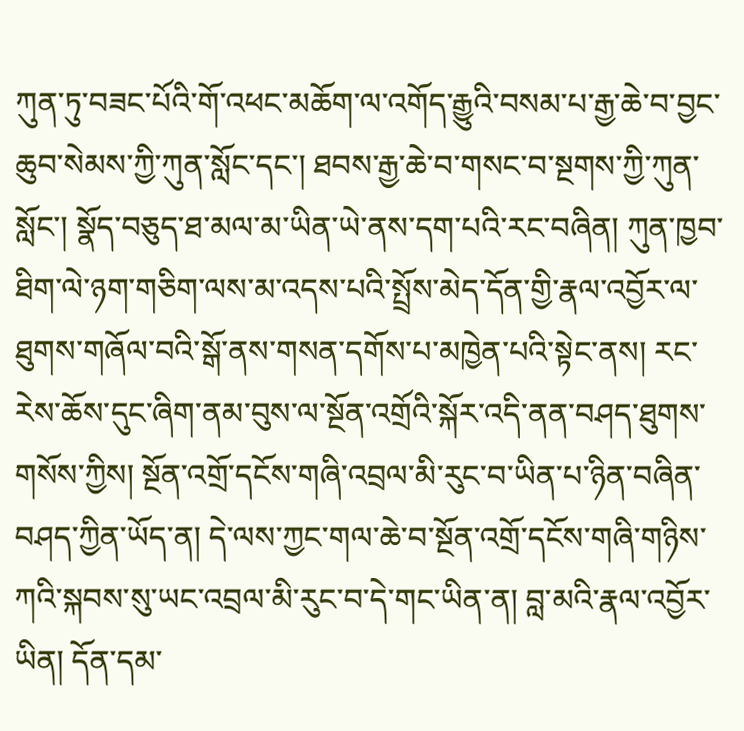ཀུན་ཏུ་བཟང་པོའི་གོ་འཕང་མཆོག་ལ་འགོད་རྒྱུའི་བསམ་པ་རྒྱ་ཆེ་བ་བྱང་ཆུབ་སེམས་ཀྱི་ཀུན་སློང་དང་། ཐབས་རྒྱ་ཆེ་བ་གསང་བ་སྔགས་ཀྱི་ཀུན་སློང་། སྣོད་བཅུད་ཐ་མལ་མ་ཡིན་ཡེ་ནས་དག་པའི་རང་བཞིན། ཀུན་ཁྱབ་ཐིག་ལེ་ཉག་གཅིག་ལས་མ་འདས་པའི་སྤྲོས་མེད་དོན་གྱི་རྣལ་འབྱོར་ལ་ཐུགས་གཞོལ་བའི་སྒོ་ནས་གསན་དགོས་པ་མཁྱེན་པའི་སྟེང་ནས། རང་རེས་ཆོས་དུང་ཞིག་ནམ་བུས་ལ་སྔོན་འགྲོའི་སྐོར་འདི་ནན་བཤད་ཐུགས་གསོས་ཀྱིས། སྔོན་འགྲོ་དངོས་གཞི་འབྲལ་མི་རུང་བ་ཡིན་པ་ཉིན་བཞིན་བཤད་ཀྱིན་ཡོད་ན། དེ་ལས་ཀྱང་གལ་ཆེ་བ་སྔོན་འགྲོ་དངོས་གཞི་གཉིས་ཀའི་སྐབས་སུ་ཡང་འབྲལ་མི་རུང་བ་དེ་གང་ཡིན་ན། བླ་མའི་རྣལ་འབྱོར་ཡིན། དོན་དམ་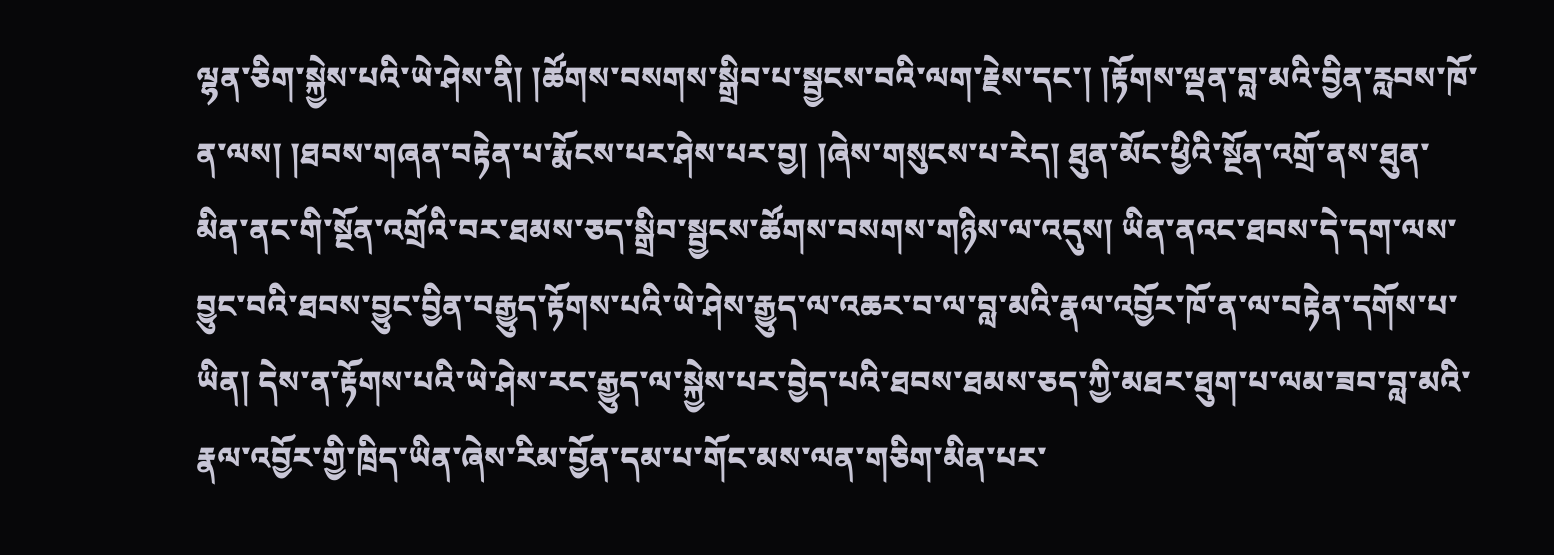ལྷན་ཅིག་སྐྱེས་པའི་ཡེ་ཤེས་ནི། །ཚོགས་བསགས་སྒྲིབ་པ་སྦྱངས་བའི་ལག་རྗེས་དང་། །རྟོགས་ལྡན་བླ་མའི་བྱིན་རླབས་ཁོ་ན་ལས། །ཐབས་གཞན་བརྟེན་པ་རྨོངས་པར་ཤེས་པར་བྱ། །ཞེས་གསུངས་པ་རེད། ཐུན་མོང་ཕྱིའི་སྔོན་འགྲོ་ནས་ཐུན་མིན་ནང་གི་སྔོན་འགྲོའི་བར་ཐམས་ཅད་སྒྲིབ་སྦྱངས་ཚོགས་བསགས་གཉིས་ལ་འདུས། ཡིན་ནའང་ཐབས་དེ་དག་ལས་བྱུང་བའི་ཐབས་བྱུང་བྱིན་བརྒྱུད་རྟོགས་པའི་ཡེ་ཤེས་རྒྱུད་ལ་འཆར་བ་ལ་བླ་མའི་རྣལ་འབྱོར་ཁོ་ན་ལ་བརྟེན་དགོས་པ་ཡིན། དེས་ན་རྟོགས་པའི་ཡེ་ཤེས་རང་རྒྱུད་ལ་སྐྱེས་པར་བྱེད་པའི་ཐབས་ཐམས་ཅད་ཀྱི་མཐར་ཐུག་པ་ལམ་ཟབ་བླ་མའི་རྣལ་འབྱོར་གྱི་ཁྲིད་ཡིན་ཞེས་རིམ་བྱོན་དམ་པ་གོང་མས་ལན་གཅིག་མིན་པར་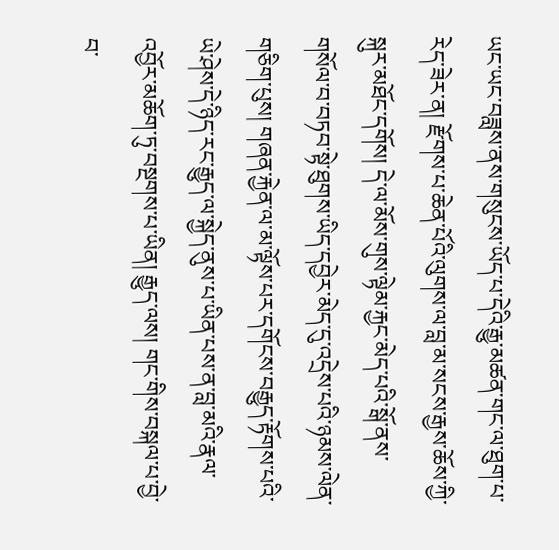ཡང་ཡང་བཟླས་ནས་གསུངས་ཡོད་པ་དེའི་རྒྱུ་མཚན་གང་ལ་ཐུག་པ་རེད་ཟེར་ན། རྫོགས་པ་ཆེན་པོའི་ལུགས་ལ་བླ་མ་སངས་རྒྱས་ཆོས་ཀྱི་སྐུར་མཐོང་དགོས། དེ་ལ་མོས་གུས་ལྟེམ་རྐྱང་མེད་པའི་སྒོ་ནས་གསོལ་བ་བཏབ་སྟེ་ཐུགས་ཡིད་དབྱེར་མེད་དུ་འདྲེས་པའི་ཉམས་ལེན་གཅིག་པུས། གཞན་རྐྱེན་ལ་མ་ལྟོས་པར་དགོངས་བརྒྱུད་རྟོགས་པའི་ཡེ་ཤེས་དེ་ཉིད་རང་རྒྱུད་ལ་སྐྱེད་ནུས་པ་ཡིན་པས་ན་བླ་མའི་རྣལ་འབྱོར་མཆོག་ཏུ་བསྔགས་པ་ཡིན། རྒྱུད་ལས། གང་གིས་བསྐལ་པ་བྱེ་བ་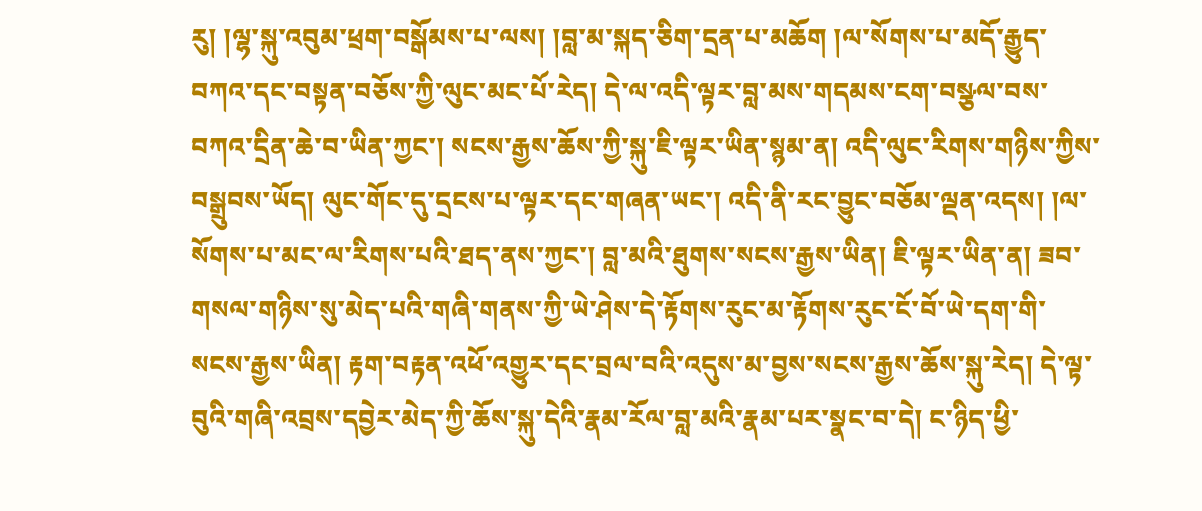རུ། །ལྷ་སྐུ་འབུམ་ཕྲག་བསྒོམས་པ་ལས། །བླ་མ་སྐད་ཅིག་དྲན་པ་མཆོག །ལ་སོགས་པ་མདོ་རྒྱུད་བཀའ་དང་བསྟན་བཅོས་ཀྱི་ལུང་མང་པོ་རེད། དེ་ལ་འདི་ལྟར་བླ་མས་གདམས་ངག་བསྩལ་བས་བཀའ་དྲིན་ཆེ་བ་ཡིན་ཀྱང་། སངས་རྒྱས་ཆོས་ཀྱི་སྐུ་ཇི་ལྟར་ཡིན་སྙམ་ན། འདི་ལུང་རིགས་གཉིས་ཀྱིས་བསྒྲུབས་ཡོད། ལུང་གོང་དུ་དྲངས་པ་ལྟར་དང་གཞན་ཡང་། འདི་ནི་རང་བྱུང་བཅོམ་ལྡན་འདས། །ལ་སོགས་པ་མང་ལ་རིགས་པའི་ཐད་ནས་ཀྱང་། བླ་མའི་ཐུགས་སངས་རྒྱས་ཡིན། ཇི་ལྟར་ཡིན་ན། ཟབ་གསལ་གཉིས་སུ་མེད་པའི་གཞི་གནས་ཀྱི་ཡེ་ཤེས་དེ་རྟོགས་རུང་མ་རྟོགས་རུང་ངོ་བོ་ཡེ་དག་གི་སངས་རྒྱས་ཡིན། རྟག་བརྟན་འཕོ་འགྱུར་དང་བྲལ་བའི་འདུས་མ་བྱས་སངས་རྒྱས་ཆོས་སྐུ་རེད། དེ་ལྟ་བུའི་གཞི་འབྲས་དབྱེར་མེད་ཀྱི་ཆོས་སྐུ་དེའི་རྣམ་རོལ་བླ་མའི་རྣམ་པར་སྣང་བ་དེ། ང་ཉིད་ཕྱི་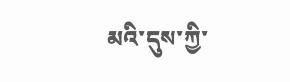མའི་དུས་ཀྱི་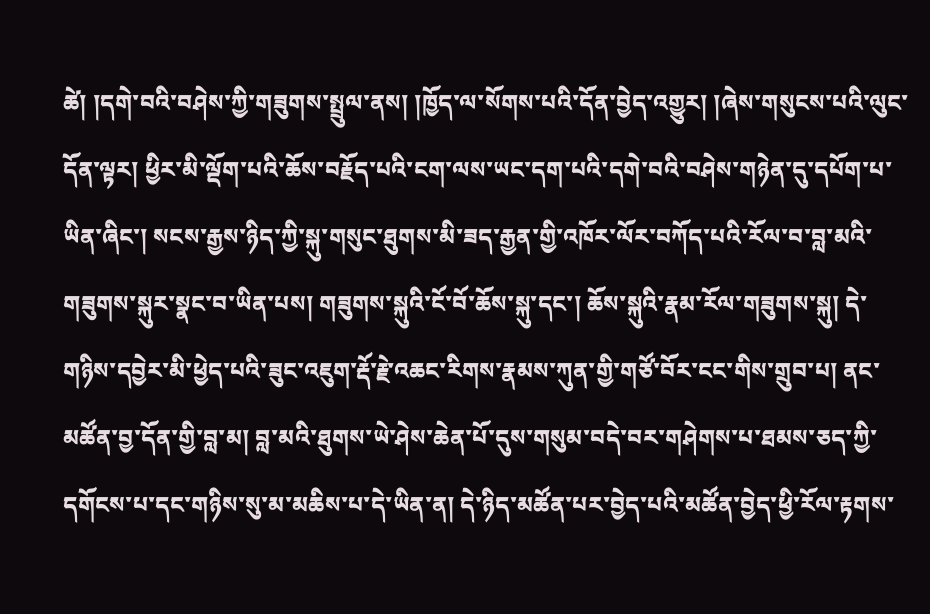ཚེ། །དགེ་བའི་བཤེས་ཀྱི་གཟུགས་སྤྲུལ་ནས། །ཁྱོད་ལ་སོགས་པའི་དོན་བྱེད་འགྱུར། །ཞེས་གསུངས་པའི་ལུང་དོན་ལྟར། ཕྱིར་མི་ལྡོག་པའི་ཆོས་བརྗོད་པའི་ངག་ལས་ཡང་དག་པའི་དགེ་བའི་བཤེས་གཉེན་དུ་དཔོག་པ་ཡིན་ཞིང་། སངས་རྒྱས་ཉིད་ཀྱི་སྐུ་གསུང་ཐུགས་མི་ཟད་རྒྱན་གྱི་འཁོར་ལོར་བཀོད་པའི་རོལ་བ་བླ་མའི་གཟུགས་སྐུར་སྣང་བ་ཡིན་པས། གཟུགས་སྐུའི་ངོ་བོ་ཆོས་སྐུ་དང་། ཆོས་སྐུའི་རྣམ་རོལ་གཟུགས་སྐུ། དེ་གཉིས་དབྱེར་མི་ཕྱེད་པའི་ཟུང་འཇུག་རྡོ་རྗེ་འཆང་རིགས་རྣམས་ཀུན་གྱི་གཙོ་བོར་ངང་གིས་གྲུབ་པ། ནང་མཚོན་བྱ་དོན་གྱི་བླ་མ། བླ་མའི་ཐུགས་ཡེ་ཤེས་ཆེན་པོ་དུས་གསུམ་བདེ་བར་གཤེགས་པ་ཐམས་ཅད་ཀྱི་དགོངས་པ་དང་གཉིས་སུ་མ་མཆིས་པ་དེ་ཡིན་ན། དེ་ཉིད་མཚོན་པར་བྱེད་པའི་མཚོན་བྱེད་ཕྱི་རོལ་རྟགས་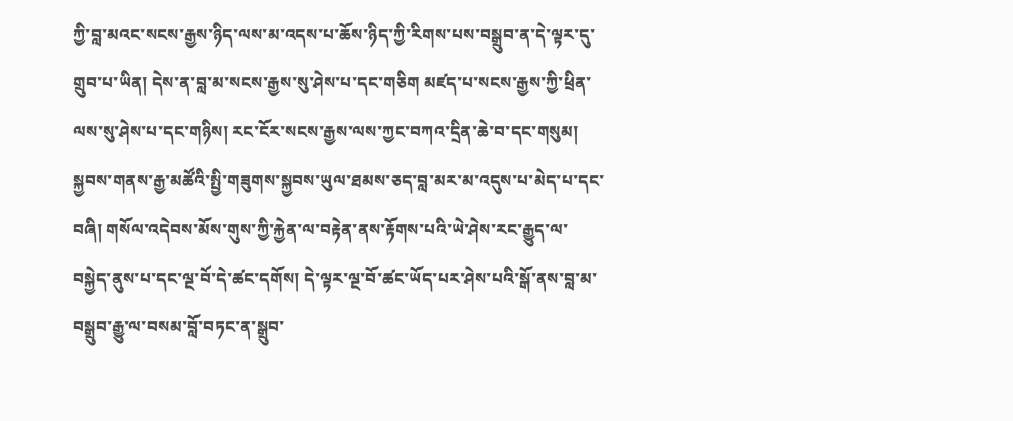ཀྱི་བླ་མའང་སངས་རྒྱས་ཉིད་ལས་མ་འདས་པ་ཆོས་ཉིད་ཀྱི་རིགས་པས་བསྒྲུབ་ན་དེ་ལྟར་དུ་གྲུབ་པ་ཡིན། དེས་ན་བླ་མ་སངས་རྒྱས་སུ་ཤེས་པ་དང་གཅིག མཛད་པ་སངས་རྒྱས་ཀྱི་ཕྲིན་ལས་སུ་ཤེས་པ་དང་གཉིས། རང་ངོར་སངས་རྒྱས་ལས་ཀྱང་བཀའ་དྲིན་ཆེ་བ་དང་གསུམ། སྐྱབས་གནས་རྒྱ་མཚོའི་སྤྱི་གཟུགས་སྐྱབས་ཡུལ་ཐམས་ཅད་བླ་མར་མ་འདུས་པ་མེད་པ་དང་བཞི། གསོལ་འདེབས་མོས་གུས་ཀྱི་རྐྱེན་ལ་བརྟེན་ནས་རྟོགས་པའི་ཡེ་ཤེས་རང་རྒྱུད་ལ་བསྐྱེད་ནུས་པ་དང་ལྔ་བོ་དེ་ཚང་དགོས། དེ་ལྟར་ལྔ་བོ་ཚང་ཡོད་པར་ཤེས་པའི་སྒོ་ནས་བླ་མ་བསྒྲུབ་རྒྱུ་ལ་བསམ་བློ་བཏང་ན་སྒྲུབ་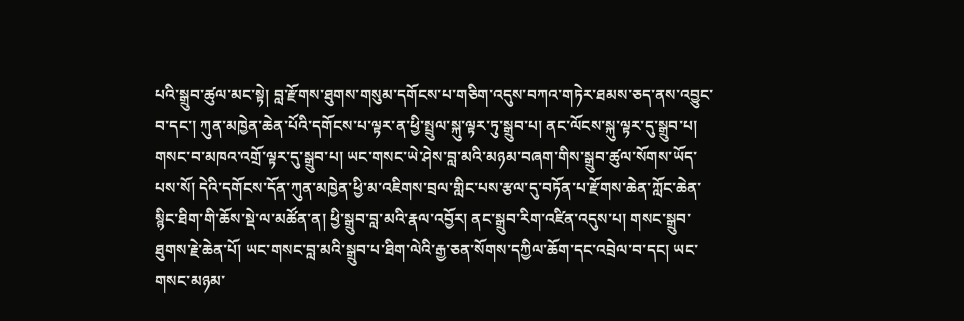པའི་སྒྲུབ་ཚུལ་མང་སྟེ། བླ་རྫོགས་ཐུགས་གསུམ་དགོངས་པ་གཅིག་འདུས་བཀའ་གཏེར་ཐམས་ཅད་ནས་འབྱུང་བ་དང་། ཀུན་མཁྱེན་ཆེན་པོའི་དགོངས་པ་ལྟར་ན་ཕྱི་སྤྲུལ་སྐུ་ལྟར་ཏུ་སྒྲུབ་པ། ནང་ལོངས་སྐུ་ལྟར་དུ་སྒྲུབ་པ། གསང་བ་མཁའ་འགྲོ་ལྟར་དུ་སྒྲུབ་པ། ཡང་གསང་ཡེ་ཤེས་བླ་མའི་མཉམ་བཞག་གིས་སྒྲུབ་ཚུལ་སོགས་ཡོད་པས་སོ། དེའི་དགོངས་དོན་ཀུན་མཁྱེན་ཕྱི་མ་འཇིགས་བྲལ་གླིང་པས་རྩལ་དུ་བཏོན་པ་རྫོགས་ཆེན་ཀློང་ཆེན་སྙིང་ཐིག་གི་ཆོས་སྡེ་ལ་མཚོན་ན། ཕྱི་སྒྲུབ་བླ་མའི་རྣལ་འབྱོར། ནང་སྒྲུབ་རིག་འཛིན་འདུས་པ། གསང་སྒྲུབ་ཐུགས་རྗེ་ཆེན་པོ། ཡང་གསང་བླ་མའི་སྒྲུབ་པ་ཐིག་ལེའི་རྒྱ་ཅན་སོགས་དཀྱིལ་ཆོག་དང་འབྲེལ་བ་དང། ཡང་གསང་མཉམ་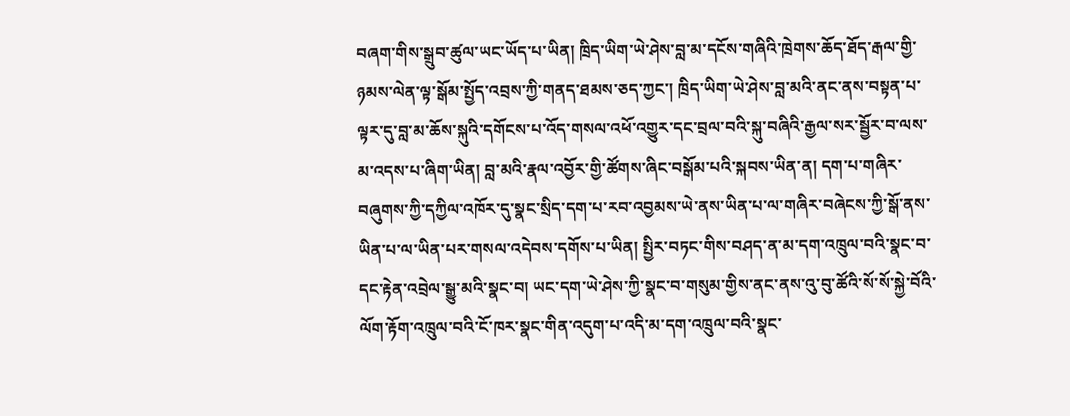བཞག་གིས་སྒྲུབ་ཚུལ་ཡང་ཡོད་པ་ཡིན། ཁྲིད་ཡིག་ཡེ་ཤེས་བླ་མ་དངོས་གཞིའི་ཁྲེགས་ཆོད་ཐོད་རྒལ་གྱི་ཉམས་ལེན་ལྟ་སྒོམ་སྤྱོད་འབྲས་ཀྱི་གནད་ཐམས་ཅད་ཀྱང་། ཁྲིད་ཡིག་ཡེ་ཤེས་བླ་མའི་ནང་ནས་བསྟན་པ་ལྟར་དུ་བླ་མ་ཆོས་སྐུའི་དགོངས་པ་འོད་གསལ་འཕོ་འགྱུར་དང་བྲལ་བའི་སྐུ་བཞིའི་རྒྱལ་སར་སྦྱོར་བ་ལས་མ་འདས་པ་ཞིག་ཡིན། བླ་མའི་རྣལ་འབྱོར་གྱི་ཚོགས་ཞིང་བསྒོམ་པའི་སྐབས་ཡིན་ན། དག་པ་གཞིར་བཞུགས་ཀྱི་དཀྱིལ་འཁོར་དུ་སྣང་སྲིད་དག་པ་རབ་འབྱམས་ཡེ་ནས་ཡིན་པ་ལ་གཞིར་བཞེངས་ཀྱི་སྒོ་ནས་ཡིན་པ་ལ་ཡིན་པར་གསལ་འདེབས་དགོས་པ་ཡིན། སྤྱིར་བཏང་གིས་བཤད་ན་མ་དག་འཁྲུལ་བའི་སྣང་བ་དང་རྟེན་འབྲེལ་སྒྱུ་མའི་སྣང་བ། ཡང་དག་ཡེ་ཤེས་ཀྱི་སྣང་བ་གསུམ་གྱིས་ནང་ནས་འུ་བུ་ཚོའི་སོ་སོ་སྐྱེ་བོའི་ལོག་རྟོག་འཁྲུལ་བའི་ངོ་ཁར་སྣང་གིན་འདུག་པ་འདི་མ་དག་འཁྲུལ་བའི་སྣང་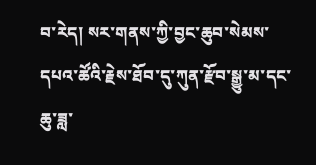བ་རེད། སར་གནས་ཀྱི་བྱང་ཆུབ་སེམས་དཔའ་ཚོའི་རྗེས་ཐོབ་དུ་ཀུན་རྫོབ་སྒྱུ་མ་དང་ཆུ་ཟླ་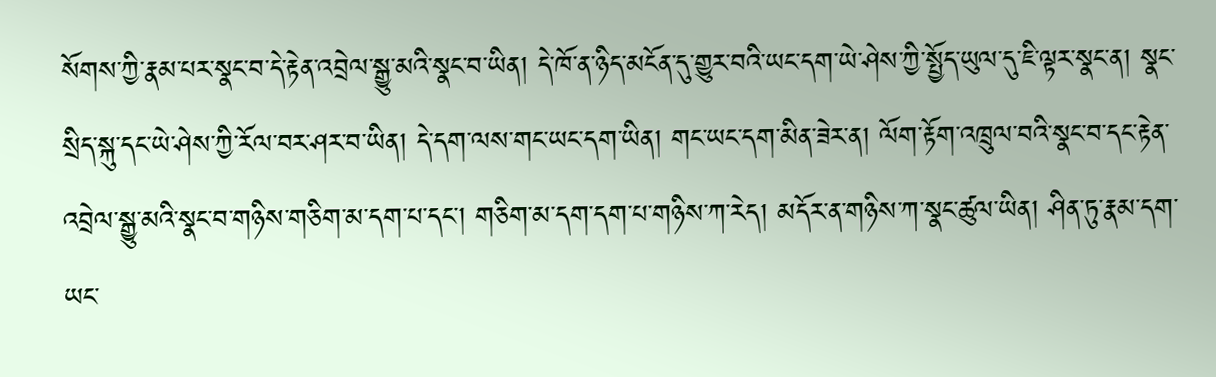སོགས་ཀྱི་རྣམ་པར་སྣང་བ་དེ་རྟེན་འབྲེལ་སྒྱུ་མའི་སྣང་བ་ཡིན། དེ་ཁོ་ན་ཉིད་མངོན་དུ་གྱུར་བའི་ཡང་དག་ཡེ་ཤེས་ཀྱི་སྤྱོད་ཡུལ་དུ་ཇི་ལྟར་སྣང་ན། སྣང་སྲིད་སྐུ་དང་ཡེ་ཤེས་ཀྱི་རོལ་བར་ཤར་བ་ཡིན། དེ་དག་ལས་གང་ཡང་དག་ཡིན། གང་ཡང་དག་མིན་ཟེར་ན། ལོག་རྟོག་འཁྲུལ་བའི་སྣང་བ་དང་རྟེན་འབྲེལ་སྒྱུ་མའི་སྣང་བ་གཉིས་གཅིག་མ་དག་པ་དང་། གཅིག་མ་དག་དག་པ་གཉིས་ཀ་རེད། མདོར་ན་གཉིས་ཀ་སྣང་ཚུལ་ཡིན། ཤིན་ཏུ་རྣམ་དག་ཡང་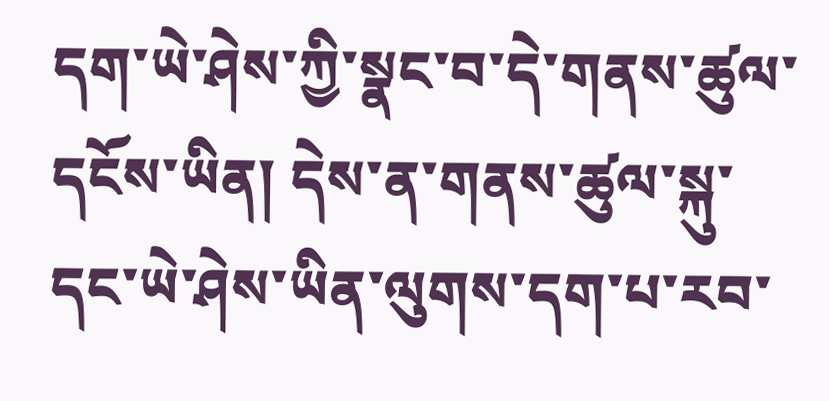དག་ཡེ་ཤེས་ཀྱི་སྣང་བ་དེ་གནས་ཚུལ་དངོས་ཡིན། དེས་ན་གནས་ཚུལ་སྐུ་དང་ཡེ་ཤེས་ཡིན་ལུགས་དག་པ་རབ་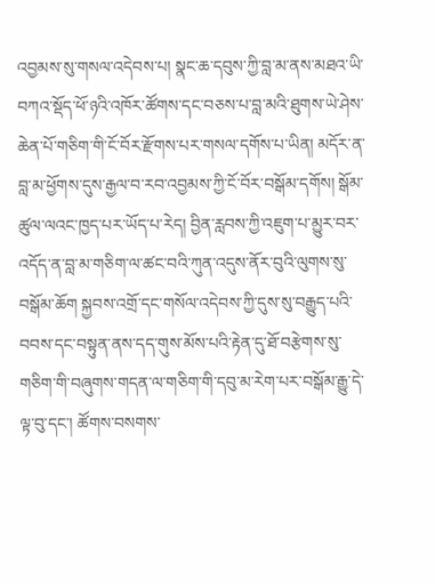འབྱམས་སུ་གསལ་འདེབས་པ། སྣང་ཆ་དབུས་ཀྱི་བླ་མ་ནས་མཐའ་ཡི་བཀའ་སྡོད་ཕོ་ཉའི་འཁོར་ཚོགས་དང་བཅས་པ་བླ་མའི་ཐུགས་ཡེ་ཤེས་ཆེན་པོ་གཅིག་གི་ངོ་བོར་རྫོགས་པར་གསལ་དགོས་པ་ཡིན། མདོར་ན་བླ་མ་ཕྱོགས་དུས་རྒྱལ་བ་རབ་འབྱམས་ཀྱི་ངོ་བོར་བསྒོམ་དགོས། སྒོམ་ཚུལ་ལའང་ཁྱད་པར་ཡོད་པ་རེད། བྱིན་རླབས་ཀྱི་འཇུག་པ་མྱུར་བར་འདོད་ན་བླ་མ་གཅིག་ལ་ཚང་བའི་ཀུན་འདུས་ནོར་བུའི་ལུགས་སུ་བསྒོམ་ཆོག སྐྱབས་འགྲོ་དང་གསོལ་འདེབས་ཀྱི་དུས་སུ་བརྒྱུད་པའི་བབས་དང་བསྟུན་ནས་དད་གུས་མོས་པའི་རྟེན་དུ་ཐོ་བརྩེགས་སུ་གཅིག་གི་བཞུགས་གདན་ལ་གཅིག་གི་དབུ་མ་རེག་པར་བསྒོམ་རྒྱུ་དེ་ལྟ་བུ་དང་། ཚོགས་བསགས་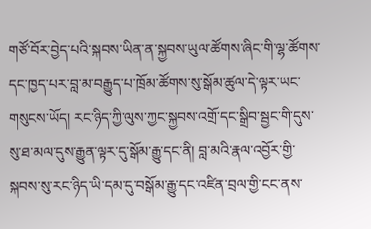གཙོ་བོར་བྱེད་པའི་སྐབས་ཡིན་ན་སྐྱབས་ཡུལ་ཚོགས་ཞིང་གི་ལྷ་ཚོགས་དང་ཁྱད་པར་བླ་མ་བརྒྱུད་པ་ཁྲོམ་ཚོགས་སུ་སྒོམ་ཚུལ་དེ་ལྟར་ཡང་གསུངས་ཡོད། རང་ཉིད་ཀྱི་ལུས་ཀྱང་སྐྱབས་འགྲོ་དང་སྒྲིབ་སྦྱང་གི་དུས་སུ་ཐ་མལ་དུས་རྒྱུན་ལྟར་དུ་སྒོམ་རྒྱུ་དང་ནི། བླ་མའི་རྣལ་འབྱོར་གྱི་སྐབས་སུ་རང་ཉིད་ཡི་དམ་དུ་བསྒོམ་རྒྱུ་དང་འཛིན་བྲལ་གྱི་ངང་ནས་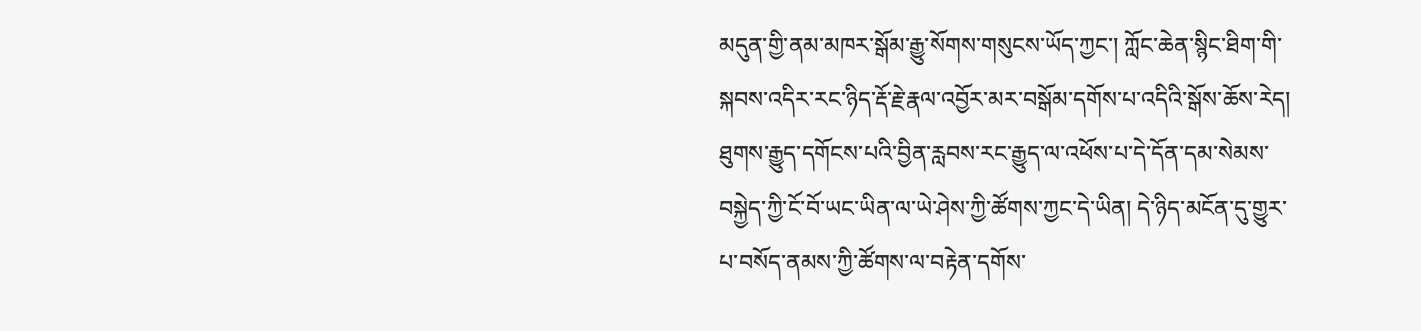མདུན་གྱི་ནམ་མཁར་སྒོམ་རྒྱུ་སོགས་གསུངས་ཡོད་ཀྱང་། ཀློང་ཆེན་སྙིང་ཐིག་གི་སྐབས་འདིར་རང་ཉིད་རྡོ་རྗེ་རྣལ་འབྱོར་མར་བསྒོམ་དགོས་པ་འདིའི་སྒོས་ཆོས་རེད། ཐུགས་རྒྱུད་དགོངས་པའི་བྱིན་རླབས་རང་རྒྱུད་ལ་འཕོས་པ་དེ་དོན་དམ་སེམས་བསྐྱེད་ཀྱི་ངོ་བོ་ཡང་ཡིན་ལ་ཡེ་ཤེས་ཀྱི་ཚོགས་ཀྱང་དེ་ཡིན། དེ་ཉིད་མངོན་དུ་གྱུར་པ་བསོད་ནམས་ཀྱི་ཚོགས་ལ་བརྟེན་དགོས་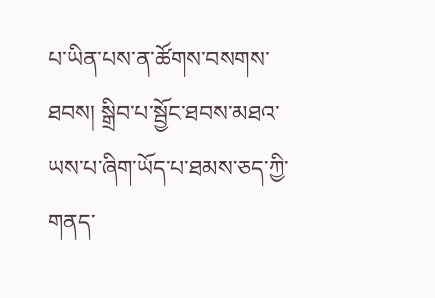པ་ཡིན་པས་ན་ཚོགས་བསགས་ཐབས། སྒྲིབ་པ་སྦྱོང་ཐབས་མཐའ་ཡས་པ་ཞིག་ཡོད་པ་ཐམས་ཅད་ཀྱི་གནད་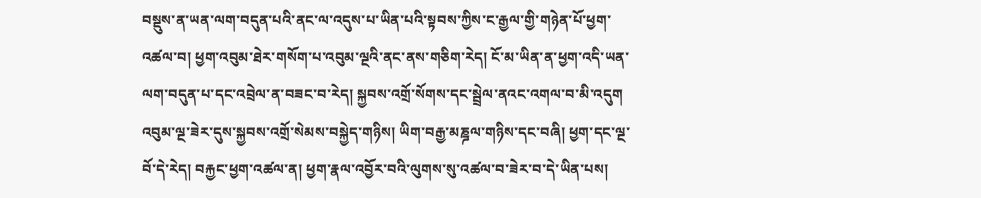བསྡུས་ན་ཡན་ལག་བདུན་པའི་ནང་ལ་འདུས་པ་ཡིན་པའི་སྟབས་ཀྱིས་ང་རྒྱལ་གྱི་གཉེན་པོ་ཕྱག་འཚལ་བ། ཕྱག་འབུམ་ཐེར་གསོག་པ་འབུམ་ལྔའི་ནང་ནས་གཅིག་རེད། ངོ་མ་ཡིན་ན་ཕྱག་འདི་ཡན་ལག་བདུན་པ་དང་འབྲེལ་ན་བཟང་བ་རེད། སྐྱབས་འགྲོ་སོགས་དང་སྦྲེལ་ནའང་འགལ་བ་མི་འདུག འབུམ་ལྔ་ཟེར་དུས་སྐྱབས་འགྲོ་སེམས་བསྐྱེད་གཉིས། ཡིག་བརྒྱ་མཎྜལ་གཉིས་དང་བཞི། ཕྱག་དང་ལྔ་བོ་དེ་རེད། བརྐྱང་ཕྱག་འཚལ་ན། ཕྱག་རྣལ་འབྱོར་བའི་ལུགས་སུ་འཚལ་བ་ཟེར་བ་དེ་ཡིན་པས།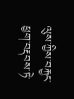ལུས་ཀྱིས་བརྐྱང་ཕྱག་བརྡབས་ཏེ་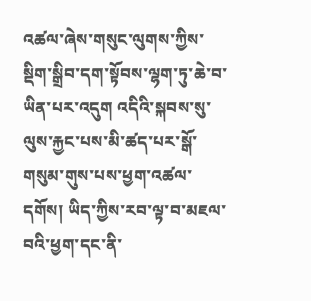འཚལ་ཞེས་གསུང་ལུགས་ཀྱིས་སྡིག་སྒྲིབ་དག་སྟོབས་ལྷག་ཏུ་ཆེ་བ་ཡིན་པར་འདུག འདིའི་སྐབས་སུ་ལུས་རྐྱང་པས་མི་ཚད་པར་སྒོ་གསུམ་གུས་པས་ཕྱག་འཚལ་དགོས། ཡིད་ཀྱིས་རབ་ལྟ་བ་མཇལ་བའི་ཕྱག་དང་ནི་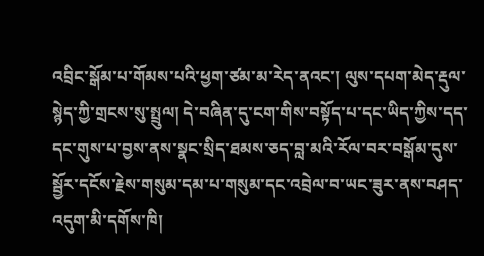འབྲིང་སྒོམ་པ་གོམས་པའི་ཕྱག་ཙམ་མ་རེད་ནའང་། ལུས་དཔག་མེད་རྡུལ་སྙེད་ཀྱི་གྲངས་སུ་སྤྲུལ། དེ་བཞིན་དུ་ངག་གིས་བསྟོད་པ་དང་ཡིད་ཀྱིས་དད་དང་གུས་པ་བྱས་ནས་སྣང་སྲིད་ཐམས་ཅད་བླ་མའི་རོལ་བར་བསྒོམ་དུས་སྦྱོར་དངོས་རྗེས་གསུམ་དམ་པ་གསུམ་དང་འབྲེལ་བ་ཡང་ཟུར་ནས་བཤད་འདུག་མི་དགོས་ཁི།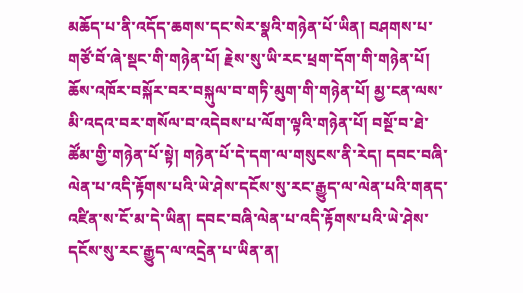མཆོད་པ་ནི་འདོད་ཆགས་དང་སེར་སྣའི་གཉེན་པོ་ཡིན། བཤགས་པ་གཙོ་བོ་ཞེ་སྡང་གི་གཉེན་པོ། རྗེས་སུ་ཡི་རང་ཕྲག་དོག་གི་གཉེན་པོ། ཆོས་འཁོར་བསྐོར་བར་བསྐུལ་བ་གཏི་མུག་གི་གཉེན་པོ། མྱ་ངན་ལས་མི་འདའ་བར་གསོལ་བ་འདེབས་པ་ལོག་ལྟའི་གཉེན་པོ། བསྔོ་བ་ཐེ་ཚོམ་གྱི་གཉེན་པོ་སྟེ། གཉེན་པོ་དེ་དག་ལ་གསུངས་ནི་རེད། དབང་བཞི་ལེན་པ་འདི་རྟོགས་པའི་ཡེ་ཤེས་དངོས་སུ་རང་རྒྱུད་ལ་ལེན་པའི་གནད་འཛིན་ས་ངོ་མ་དེ་ཡིན། དབང་བཞི་ལེན་པ་འདི་རྟོགས་པའི་ཡེ་ཤེས་དངོས་སུ་རང་རྒྱུད་ལ་འདྲེན་པ་ཡིན་ན།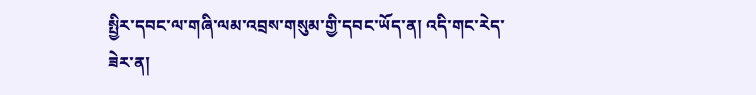སྤྱིར་དབང་ལ་གཞི་ལམ་འབྲས་གསུམ་གྱི་དབང་ཡོད་ན། འདི་གང་རེད་ཟེར་ན།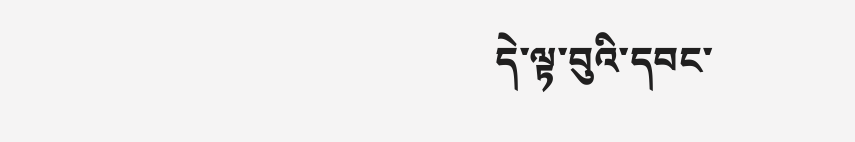དེ་ལྟ་བུའི་དབང་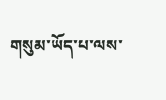གསུམ་ཡོད་པ་ལས་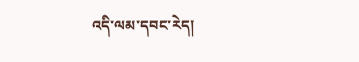འདི་ལམ་དབང་རེད།